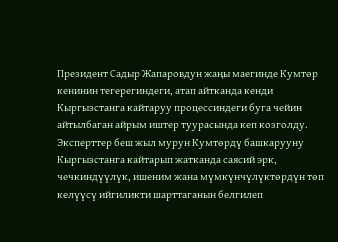Президент Садыр Жапаровдун жаңы маегинде Кумтөр кенинин тегерегиндеги, атап айтканда кенди Кыргызстанга кайтаруу процессиндеги буга чейин айтылбаган айрым иштер туурасында кеп козголду. Эксперттер беш жыл мурун Кумтөрдү башкарууну Кыргызстанга кайтарып жатканда саясий эрк, чечкиндүүлүк, ишеним жана мүмкүнчүлүктөрдүн төп келүүсү ийгиликти шарттаганын белгилеп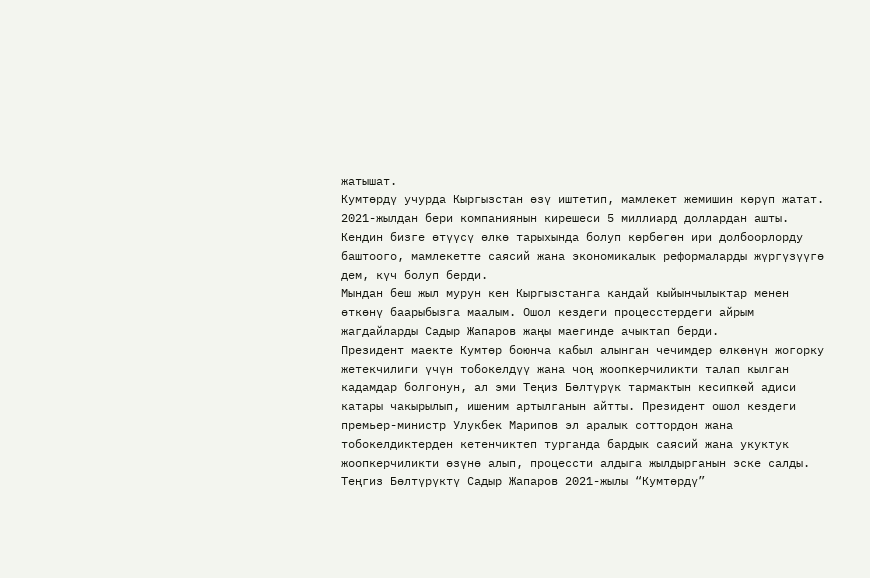жатышат.
Кумтөрдү учурда Кыргызстан өзү иштетип, мамлекет жемишин көрүп жатат. 2021-жылдан бери компаниянын кирешеси 5 миллиард доллардан ашты. Кендин бизге өтүүсү өлкө тарыхында болуп көрбөгөн ири долбоорлорду баштоого, мамлекетте саясий жана экономикалык реформаларды жүргүзүүгө дем, күч болуп берди.
Мындан беш жыл мурун кен Кыргызстанга кандай кыйынчылыктар менен өткөнү баарыбызга маалым. Ошол кездеги процесстердеги айрым жагдайларды Садыр Жапаров жаңы маегинде ачыктап берди.
Президент маекте Кумтөр боюнча кабыл алынган чечимдер өлкөнүн жогорку жетекчилиги үчүн тобокелдүү жана чоң жоопкерчиликти талап кылган кадамдар болгонун, ал эми Теңиз Бөлтүрүк тармактын кесипкөй адиси катары чакырылып, ишеним артылганын айтты. Президент ошол кездеги премьер-министр Улукбек Марипов эл аралык соттордон жана тобокелдиктерден кетенчиктеп турганда бардык саясий жана укуктук жоопкерчиликти өзүнө алып, процессти алдыга жылдырганын эске салды.
Теңгиз Бөлтүрүктү Садыр Жапаров 2021-жылы “Кумтөрдү”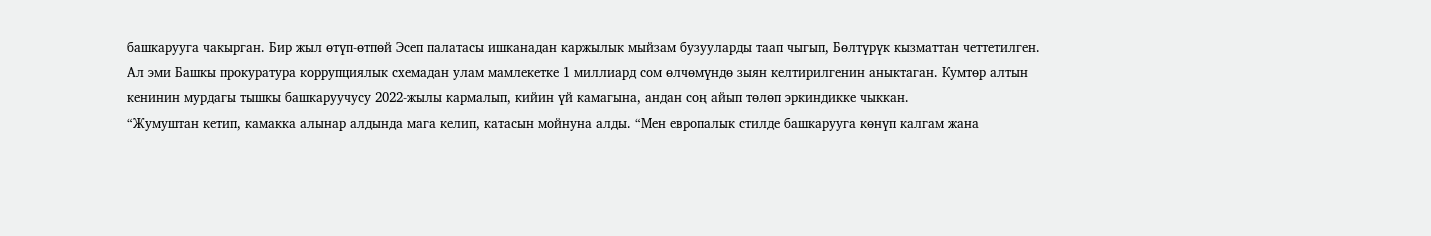башкарууга чакырган. Бир жыл өтүп-өтпөй Эсеп палатасы ишканадан каржылык мыйзам бузууларды таап чыгып, Бөлтүрүк кызматтан четтетилген. Ал эми Башкы прокуратура коррупциялык схемадан улам мамлекетке 1 миллиард сом өлчөмүндө зыян келтирилгенин аныктаган. Кумтөр алтын кенинин мурдагы тышкы башкаруучусу 2022-жылы кармалып, кийин үй камагына, андан соң айып төлөп эркиндикке чыккан.
“Жумуштан кетип, камакка алынар алдында мага келип, катасын мойнуна алды. “Мен европалык стилде башкарууга көнүп калгам жана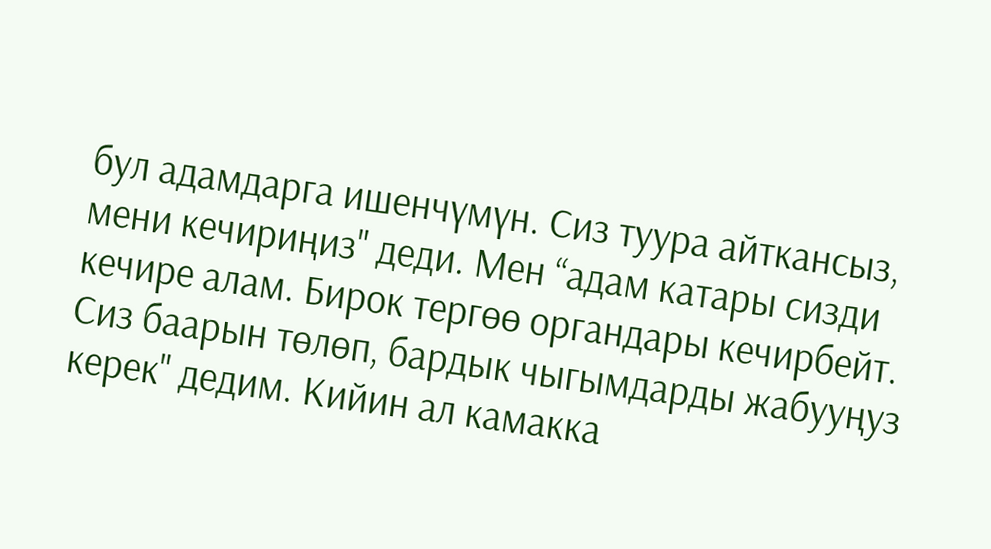бул адамдарга ишенчүмүн. Сиз туура айткансыз, мени кечириңиз" деди. Мен “адам катары сизди кечире алам. Бирок тергөө органдары кечирбейт. Сиз баарын төлөп, бардык чыгымдарды жабууңуз керек" дедим. Кийин ал камакка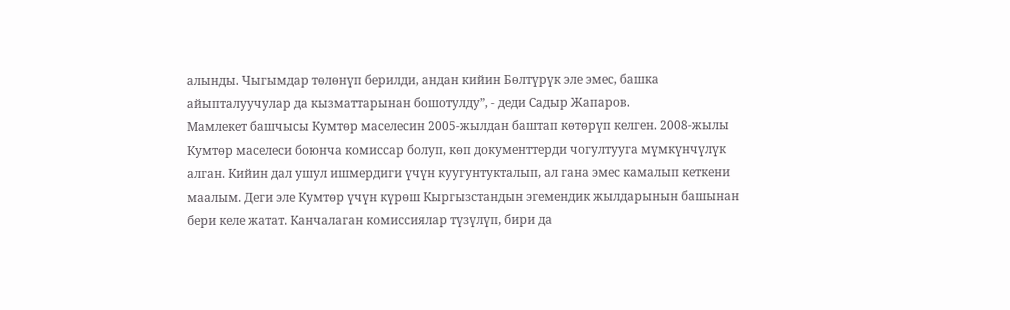алынды. Чыгымдар төлөнүп берилди, андан кийин Бөлтүрүк эле эмес, башка айыпталуучулар да кызматтарынан бошотулду”, - деди Садыр Жапаров.
Мамлекет башчысы Кумтөр маселесин 2005-жылдан баштап көтөрүп келген. 2008-жылы Кумтөр маселеси боюнча комиссар болуп, көп документтерди чогултууга мүмкүнчүлүк алган. Кийин дал ушул ишмердиги үчүн куугунтукталып, ал гана эмес камалып кеткени маалым. Деги эле Кумтөр үчүн күрөш Кыргызстандын эгемендик жылдарынын башынан бери келе жатат. Канчалаган комиссиялар түзүлүп, бири да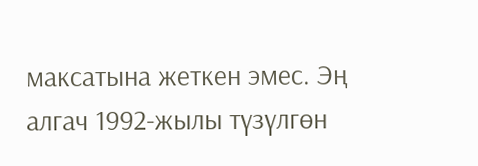максатына жеткен эмес. Эң алгач 1992-жылы түзүлгөн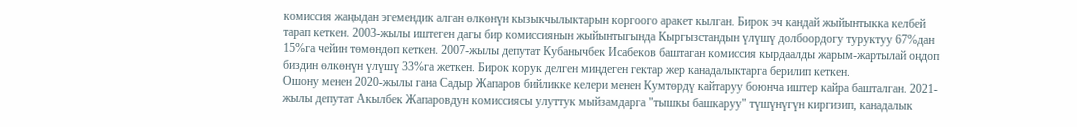комиссия жаңыдан эгемендик алган өлкөнүн кызыкчылыктарын коргоого аракет кылган. Бирок эч кандай жыйынтыкка келбей тарап кеткен. 2003-жылы иштеген дагы бир комиссиянын жыйынтыгында Кыргызстандын үлүшү долбоордогу туруктуу 67%дан 15%га чейин төмөндөп кеткен. 2007-жылы депутат Кубанычбек Исабеков баштаган комиссия кырдаалды жарым-жартылай оңдоп биздин өлкөнүн үлүшү 33%га жеткен. Бирок корук делген миңдеген гектар жер канадалыктарга берилип кеткен.
Ошону менен 2020-жылы гана Садыр Жапаров бийликке келери менен Кумтөрдү кайтаруу боюнча иштер кайра башталган. 2021-жылы депутат Акылбек Жапаровдун комиссиясы улуттук мыйзамдарга "тышкы башкаруу" түшүнүгүн киргизип, канадалык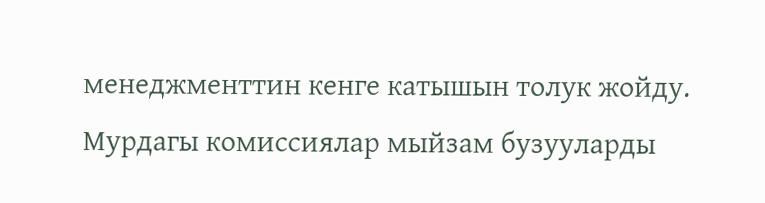менеджменттин кенге катышын толук жойду. Мурдагы комиссиялар мыйзам бузууларды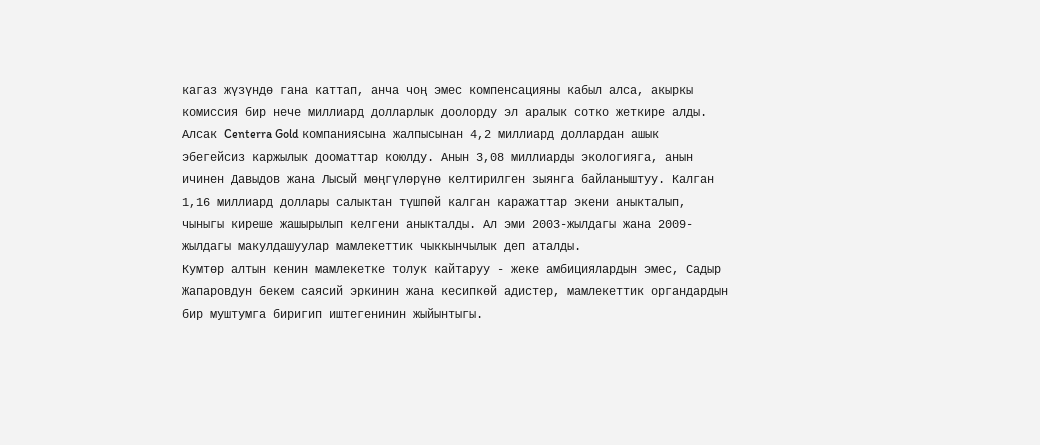кагаз жүзүндө гана каттап, анча чоң эмес компенсацияны кабыл алса, акыркы комиссия бир нече миллиард долларлык доолорду эл аралык сотко жеткире алды. Алсак Centerra Gold компаниясына жалпысынан 4,2 миллиард доллардан ашык эбегейсиз каржылык дооматтар коюлду. Анын 3,08 миллиарды экологияга, анын ичинен Давыдов жана Лысый мөңгүлөрүнө келтирилген зыянга байланыштуу. Калган 1,16 миллиард доллары салыктан түшпөй калган каражаттар экени аныкталып, чыныгы киреше жашырылып келгени аныкталды. Ал эми 2003-жылдагы жана 2009-жылдагы макулдашуулар мамлекеттик чыккынчылык деп аталды.
Кумтөр алтын кенин мамлекетке толук кайтаруу - жеке амбициялардын эмес, Садыр Жапаровдун бекем саясий эркинин жана кесипкөй адистер, мамлекеттик органдардын бир муштумга биригип иштегенинин жыйынтыгы.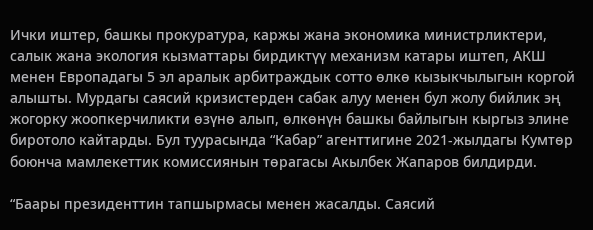Ички иштер, башкы прокуратура, каржы жана экономика министрликтери, салык жана экология кызматтары бирдиктүү механизм катары иштеп, АКШ менен Европадагы 5 эл аралык арбитраждык сотто өлкө кызыкчылыгын коргой алышты. Мурдагы саясий кризистерден сабак алуу менен бул жолу бийлик эң жогорку жоопкерчиликти өзүнө алып, өлкөнүн башкы байлыгын кыргыз элине биротоло кайтарды. Бул туурасында “Кабар” агенттигине 2021-жылдагы Кумтөр боюнча мамлекеттик комиссиянын төрагасы Акылбек Жапаров билдирди.

“Баары президенттин тапшырмасы менен жасалды. Саясий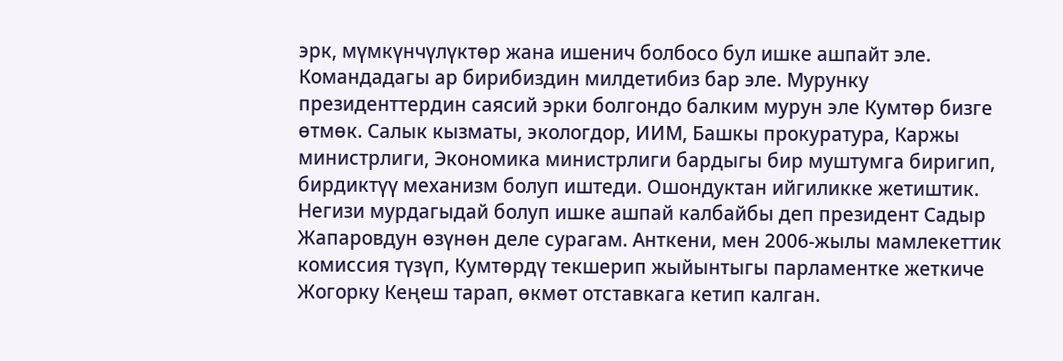эрк, мүмкүнчүлүктөр жана ишенич болбосо бул ишке ашпайт эле. Командадагы ар бирибиздин милдетибиз бар эле. Мурунку президенттердин саясий эрки болгондо балким мурун эле Кумтөр бизге өтмөк. Салык кызматы, экологдор, ИИМ, Башкы прокуратура, Каржы министрлиги, Экономика министрлиги бардыгы бир муштумга биригип, бирдиктүү механизм болуп иштеди. Ошондуктан ийгиликке жетиштик.
Негизи мурдагыдай болуп ишке ашпай калбайбы деп президент Садыр Жапаровдун өзүнөн деле сурагам. Анткени, мен 2006-жылы мамлекеттик комиссия түзүп, Кумтөрдү текшерип жыйынтыгы парламентке жеткиче Жогорку Кеңеш тарап, өкмөт отставкага кетип калган.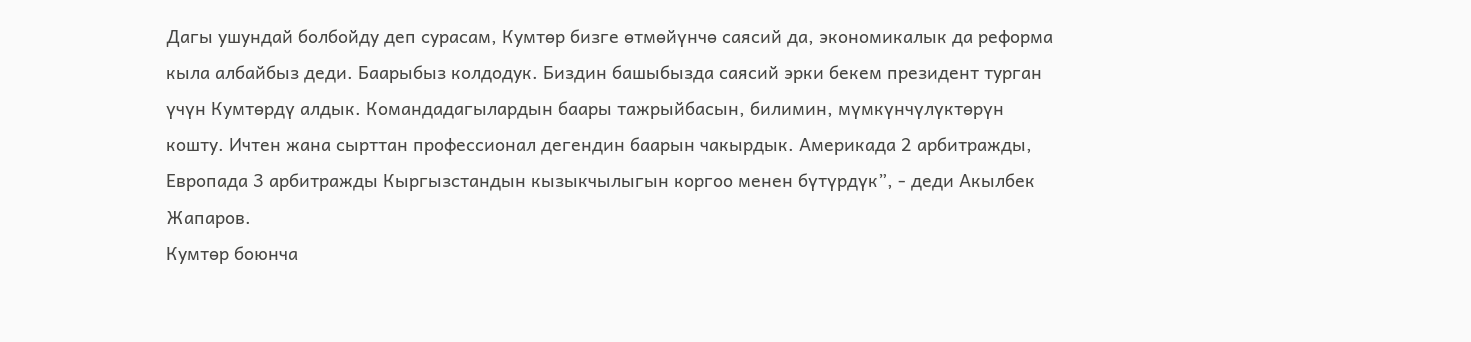Дагы ушундай болбойду деп сурасам, Кумтөр бизге өтмөйүнчө саясий да, экономикалык да реформа кыла албайбыз деди. Баарыбыз колдодук. Биздин башыбызда саясий эрки бекем президент турган үчүн Кумтөрдү алдык. Командадагылардын баары тажрыйбасын, билимин, мүмкүнчүлүктөрүн кошту. Ичтен жана сырттан профессионал дегендин баарын чакырдык. Америкада 2 арбитражды, Европада 3 арбитражды Кыргызстандын кызыкчылыгын коргоо менен бүтүрдүк”, - деди Акылбек Жапаров.
Кумтөр боюнча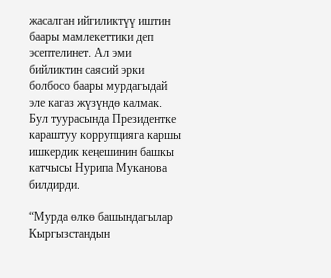жасалган ийгиликтүү иштин баары мамлекеттики деп эсептелинет. Ал эми бийликтин саясий эрки болбосо баары мурдагыдай эле кагаз жүзүндө калмак. Бул туурасында Президентке караштуу коррупцияга каршы ишкердик кеңешинин башкы катчысы Нурипа Муканова билдирди.

“Мурда өлкө башындагылар Кыргызстандын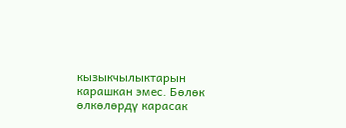кызыкчылыктарын карашкан эмес. Бөлөк өлкөлөрдү карасак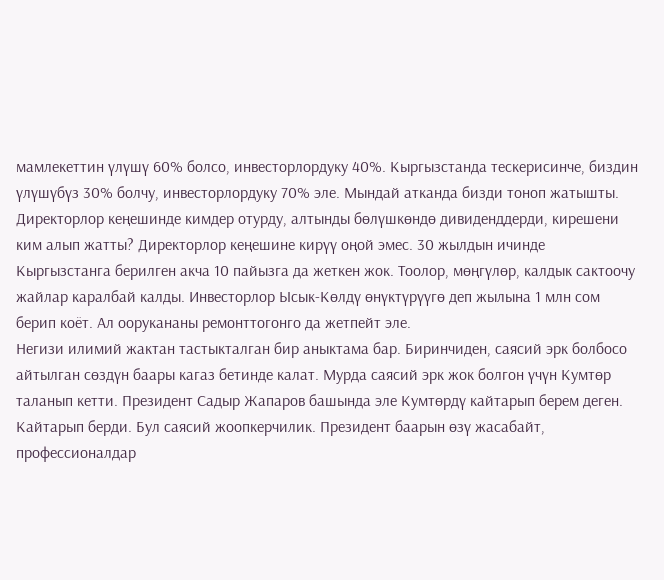мамлекеттин үлүшү 60% болсо, инвесторлордуку 40%. Кыргызстанда тескерисинче, биздин үлүшүбүз 30% болчу, инвесторлордуку 70% эле. Мындай атканда бизди тоноп жатышты. Директорлор кеңешинде кимдер отурду, алтынды бөлүшкөндө дивиденддерди, кирешени ким алып жатты? Директорлор кеңешине кирүү оңой эмес. 30 жылдын ичинде Кыргызстанга берилген акча 10 пайызга да жеткен жок. Тоолор, мөңгүлөр, калдык сактоочу жайлар каралбай калды. Инвесторлор Ысык-Көлдү өнүктүрүүгө деп жылына 1 млн сом берип коёт. Ал оорукананы ремонттогонго да жетпейт эле.
Негизи илимий жактан тастыкталган бир аныктама бар. Биринчиден, саясий эрк болбосо айтылган сөздүн баары кагаз бетинде калат. Мурда саясий эрк жок болгон үчүн Кумтөр таланып кетти. Президент Садыр Жапаров башында эле Кумтөрдү кайтарып берем деген. Кайтарып берди. Бул саясий жоопкерчилик. Президент баарын өзү жасабайт, профессионалдар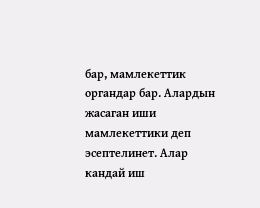бар, мамлекеттик органдар бар. Алардын жасаган иши мамлекеттики деп эсептелинет. Алар кандай иш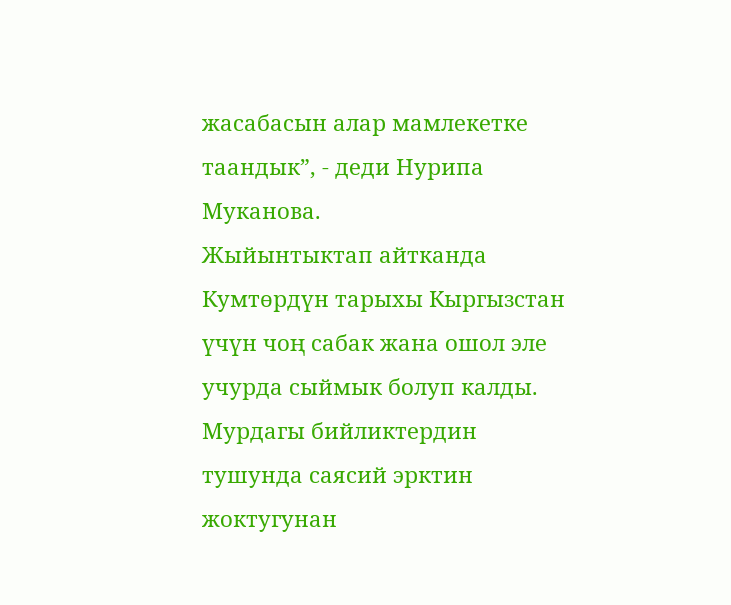жасабасын алар мамлекетке таандык”, - деди Нурипа Муканова.
Жыйынтыктап айтканда Кумтөрдүн тарыхы Кыргызстан үчүн чоң сабак жана ошол эле учурда сыймык болуп калды. Мурдагы бийликтердин тушунда саясий эрктин жоктугунан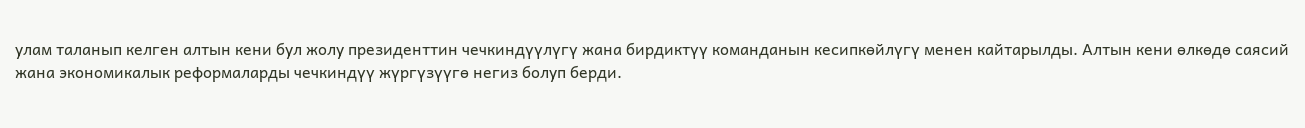улам таланып келген алтын кени бул жолу президенттин чечкиндүүлүгү жана бирдиктүү команданын кесипкөйлүгү менен кайтарылды. Алтын кени өлкөдө саясий жана экономикалык реформаларды чечкиндүү жүргүзүүгө негиз болуп берди.